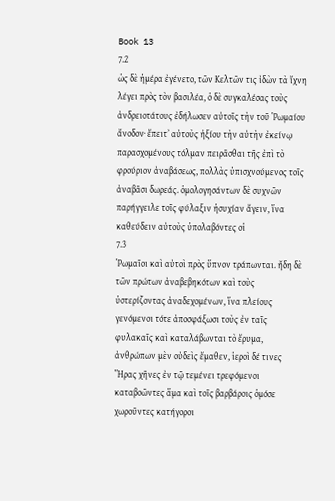Book 13
7.2
ὡς δὲ ἡμέρα ἐγένετο, τῶν Κελτῶν τις ἰδὼν τὰ ἴχνη λέγει πρὸς τὸν βασιλέα, ὁ δὲ συγκαλέσας τοὺς ἀνδρειοτάτους ἐδήλωσεν αὐτοῖς τὴν τοῦ Ῥωμαίου ἄνοδον· ἔπειτʼ αὐτοὺς ἠξίου τὴν αὐτὴν ἐκείνῳ παρασχομένους τόλμαν πειρᾶσθαι τῆς ἐπὶ τὸ φρούριον ἀναβάσεως, πολλὰς ὑπισχνούμενος τοῖς ἀναβᾶσι δωρεάς. ὁμολογησάντων δὲ συχνῶν παρήγγειλε τοῖς φύλαξιν ἡσυχίαν ἄγειν, ἵνα καθεύδειν αὐτοὺς ὑπολαβόντες οἱ
7.3
Ῥωμαῖοι καὶ αὐτοὶ πρὸς ὕπνον τράπωνται. ἤδη δὲ τῶν πρώτων ἀναβεβηκότων καὶ τοὺς ὑστερίζοντας ἀναδεχομένων, ἵνα πλείους γενόμενοι τότε ἀποσφάξωσι τοὺς ἐν ταῖς φυλακαῖς καὶ καταλάβωνται τὸ ἔρυμα, ἀνθρώπων μὲν οὐδεὶς ἔμαθεν, ἱεροὶ δέ τινες Ἥρας χῆνες ἐν τῷ τεμένει τρεφόμενοι καταβοῶντες ἅμα καὶ τοῖς βαρβάροις ὁμόσε χωροῦντες κατήγοροι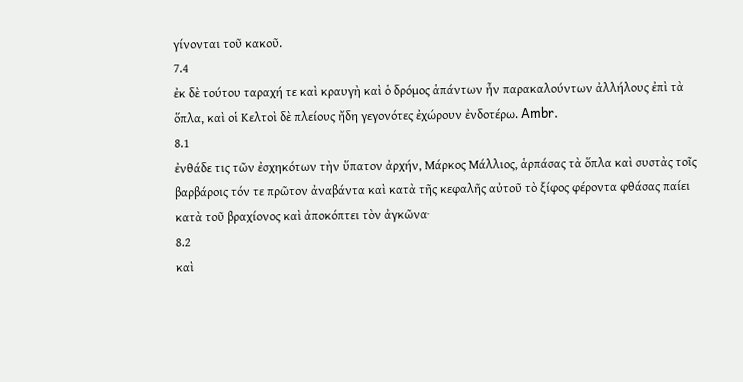γίνονται τοῦ κακοῦ.
7.4
ἐκ δὲ τούτου ταραχή τε καὶ κραυγὴ καὶ ὁ δρόμος ἁπάντων ἦν παρακαλούντων ἀλλήλους ἐπὶ τὰ ὅπλα, καὶ οἱ Κελτοὶ δὲ πλείους ἤδη γεγονότες ἐχώρουν ἐνδοτέρω. Ambr.
8.1
ἐνθάδε τις τῶν ἐσχηκότων τὴν ὕπατον ἀρχήν, Μάρκος Μάλλιος, ἁρπάσας τὰ ὅπλα καὶ συστὰς τοῖς βαρβάροις τόν τε πρῶτον ἀναβάντα καὶ κατὰ τῆς κεφαλῆς αὐτοῦ τὸ ξίφος φέροντα φθάσας παίει κατὰ τοῦ βραχίονος καὶ ἀποκόπτει τὸν ἀγκῶνα·
8.2
καὶ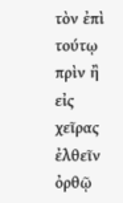τὸν ἐπὶ τούτῳ πρὶν ἢ εἰς χεῖρας ἐλθεῖν ὀρθῷ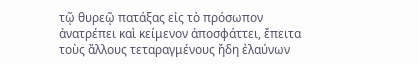τῷ θυρεῷ πατάξας εἰς τὸ πρόσωπον ἀνατρέπει καὶ κείμενον ἀποσφάττει, ἔπειτα τοὺς ἄλλους τεταραγμένους ἤδη ἐλαύνων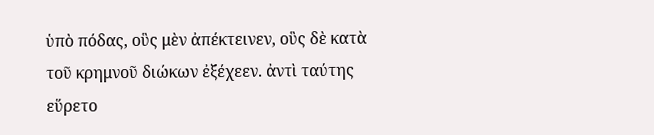ὑπὸ πόδας, οὓς μὲν ἀπέκτεινεν, οὓς δὲ κατὰ τοῦ κρημνοῦ διώκων ἐξέχεεν. ἀντὶ ταύτης εὕρετο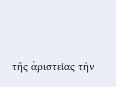τῆς ἀριστείας τὴν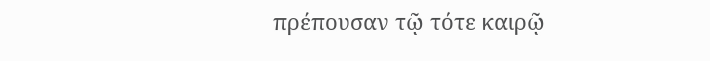πρέπουσαν τῷ τότε καιρῷ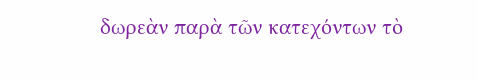δωρεὰν παρὰ τῶν κατεχόντων τὸ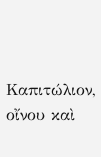Καπιτώλιον, οἴνου καὶ